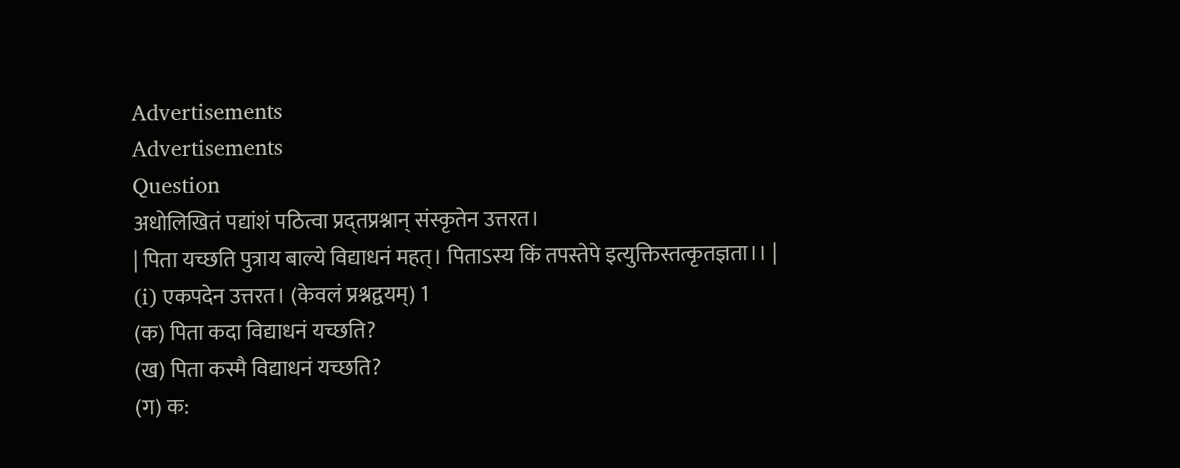Advertisements
Advertisements
Question
अधोलिखितं पद्यांशं पठित्वा प्रद्तप्रश्नान् संस्कृतेन उत्तरत।
| पिता यच्छति पुत्राय बाल्ये विद्याधनं महत्। पिताऽस्य किं तपस्तेपे इत्युक्तिस्तत्कृतज्ञता।। |
(i) एकपदेन उत्तरत। (केवलं प्रश्नद्वयम्) 1
(क) पिता कदा विद्याधनं यच्छति?
(ख) पिता कस्मै विद्याधनं यच्छति?
(ग) क: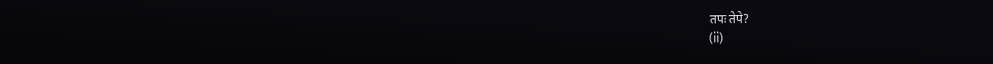तपः तेपे?
(ii)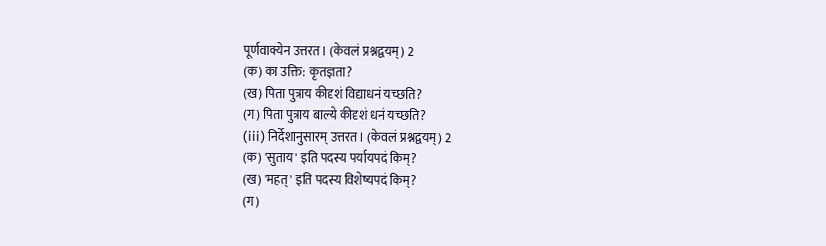पूर्णवाक्येन उत्तरत। (केवलं प्रश्नद्वयम्) 2
(क) का उक्ति: कृतज्ञता?
(ख) पिता पुत्राय कीदृशं विद्याधनं यच्छति?
(ग) पिता पुत्राय बाल्ये कीदृशं धनं यच्छति?
(iii) निर्देशानुसारम् उत्तरत। (केवलं प्रश्नद्वयम्) 2
(क) 'सुताय' इति पदस्य पर्यायपदं किम्?
(ख) 'महत्' इति पदस्य विशेष्यपदं किम्?
(ग)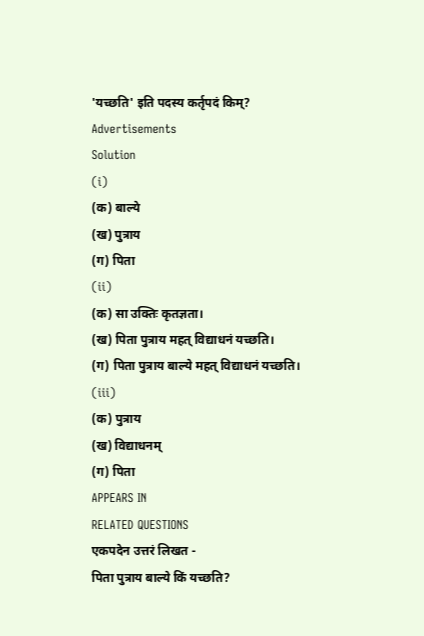'यच्छति' इति पदस्य कर्तृपदं किम्?
Advertisements
Solution
(i)
(क) बाल्ये
(ख) पुत्राय
(ग) पिता
(ii)
(क) सा उक्तिः कृतज्ञता।
(ख) पिता पुत्राय महत् विद्याधनं यच्छति।
(ग) पिता पुत्राय बाल्ये महत् विद्याधनं यच्छति।
(iii)
(क) पुत्राय
(ख) विद्याधनम्
(ग) पिता
APPEARS IN
RELATED QUESTIONS
एकपदेन उत्तरं लिखत -
पिता पुत्राय बाल्ये किं यच्छति?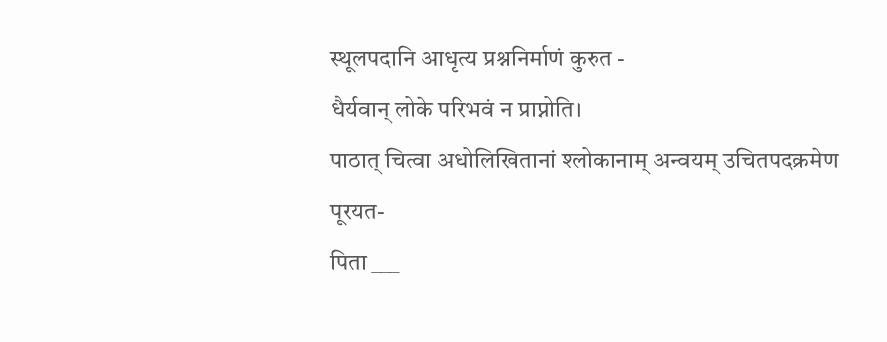स्थूलपदानि आधृत्य प्रश्ननिर्माणं कुरुत -
धैर्यवान् लोके परिभवं न प्राप्नोति।
पाठात् चित्वा अधोलिखितानां श्लोकानाम् अन्वयम् उचितपदक्रमेण पूरयत-
पिता ___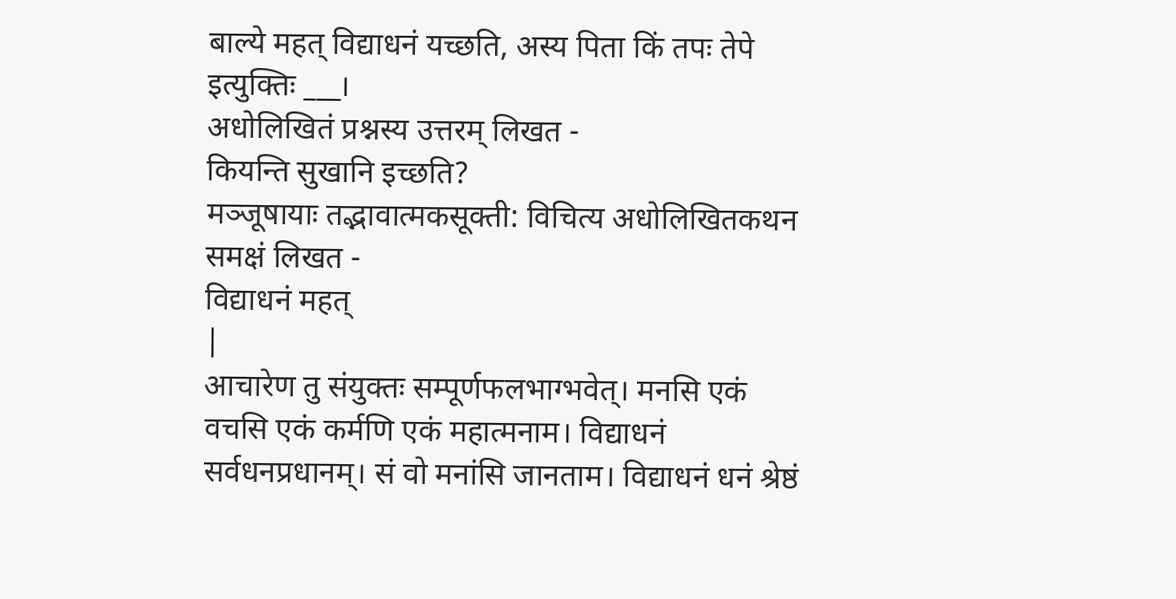बाल्ये महत् विद्याधनं यच्छति, अस्य पिता किं तपः तेपे इत्युक्तिः ___।
अधोलिखितं प्रश्नस्य उत्तरम् लिखत -
कियन्ति सुखानि इच्छति?
मञ्जूषायाः तद्भावात्मकसूक्ती: विचित्य अधोलिखितकथन समक्षं लिखत -
विद्याधनं महत्
|
आचारेण तु संयुक्तः सम्पूर्णफलभाग्भवेत्। मनसि एकं वचसि एकं कर्मणि एकं महात्मनाम। विद्याधनं सर्वधनप्रधानम्। सं वो मनांसि जानताम। विद्याधनं धनं श्रेष्ठं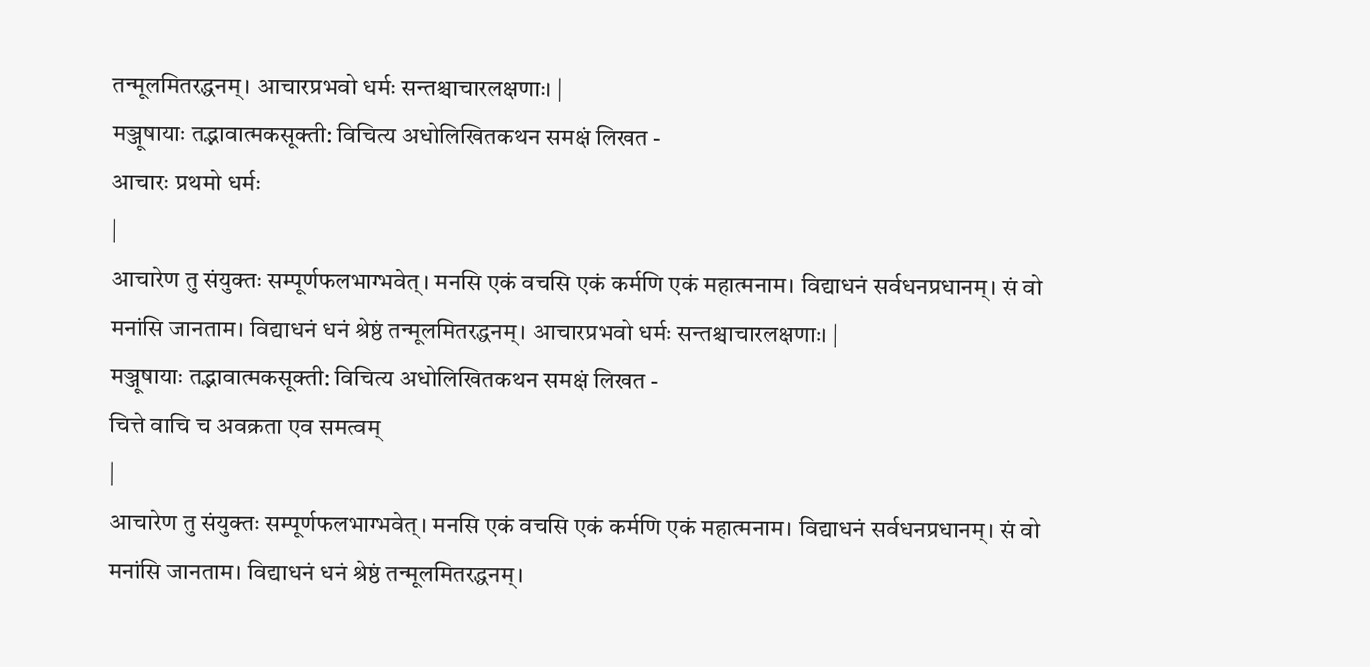तन्मूलमितरद्धनम्। आचारप्रभवो धर्मः सन्तश्चाचारलक्षणाः। |
मञ्जूषायाः तद्भावात्मकसूक्ती: विचित्य अधोलिखितकथन समक्षं लिखत -
आचारः प्रथमो धर्मः
|
आचारेण तु संयुक्तः सम्पूर्णफलभाग्भवेत्। मनसि एकं वचसि एकं कर्मणि एकं महात्मनाम। विद्याधनं सर्वधनप्रधानम्। सं वो मनांसि जानताम। विद्याधनं धनं श्रेष्ठं तन्मूलमितरद्धनम्। आचारप्रभवो धर्मः सन्तश्चाचारलक्षणाः। |
मञ्जूषायाः तद्भावात्मकसूक्ती: विचित्य अधोलिखितकथन समक्षं लिखत -
चित्ते वाचि च अवक्रता एव समत्वम्
|
आचारेण तु संयुक्तः सम्पूर्णफलभाग्भवेत्। मनसि एकं वचसि एकं कर्मणि एकं महात्मनाम। विद्याधनं सर्वधनप्रधानम्। सं वो मनांसि जानताम। विद्याधनं धनं श्रेष्ठं तन्मूलमितरद्धनम्।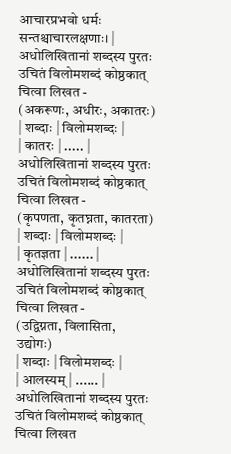आचारप्रभवो धर्मः सन्तश्चाचारलक्षणाः। |
अधोलिखितानां शब्दस्य पुरतः उचितं विलोमशब्दं कोष्ठकात् चित्वा लिखत -
(अकरूणः, अधीरः, अकातरः)
| शब्दाः | विलोमशब्दः |
| कातरः | ..... |
अधोलिखितानां शब्दस्य पुरतः उचितं विलोमशब्दं कोष्ठकात् चित्वा लिखत -
(कृपणता, कृतघ्नता, कातरता)
| शब्दाः | विलोमशब्दः |
| कृतज्ञता | ...... |
अधोलिखितानां शब्दस्य पुरतः उचितं विलोमशब्दं कोष्ठकात् चित्वा लिखत -
(उद्विग्नता, विलासिता, उद्योगः)
| शब्दाः | विलोमशब्दः |
| आलस्यम् | ...... |
अधोलिखितानां शब्दस्य पुरतः उचितं विलोमशब्दं कोष्ठकात् चित्वा लिखत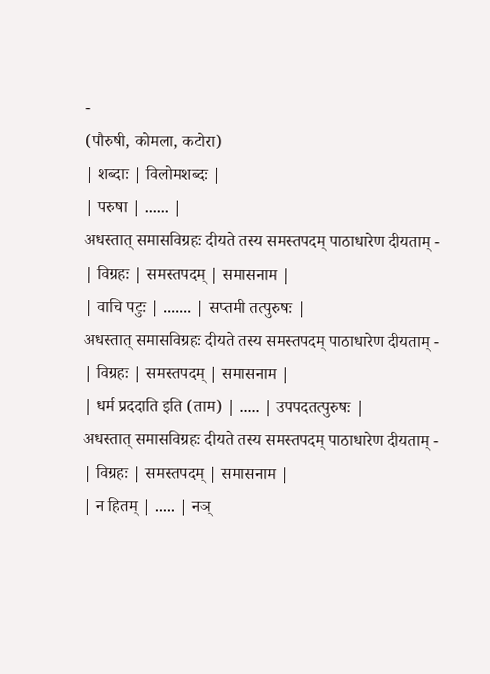-
(पौरुषी, कोमला, कटोरा)
| शब्दाः | विलोमशब्दः |
| परुषा | ...... |
अधस्तात् समासविग्रहः दीयते तस्य समस्तपदम् पाठाधारेण दीयताम् -
| विग्रहः | समस्तपदम् | समासनाम |
| वाचि पटुः | ....... | सप्तमी तत्पुरुषः |
अधस्तात् समासविग्रहः दीयते तस्य समस्तपदम् पाठाधारेण दीयताम् -
| विग्रहः | समस्तपदम् | समासनाम |
| धर्म प्रददाति इति (ताम) | ..... | उपपदतत्पुरुषः |
अधस्तात् समासविग्रहः दीयते तस्य समस्तपदम् पाठाधारेण दीयताम् -
| विग्रहः | समस्तपदम् | समासनाम |
| न हितम् | ..... | नञ्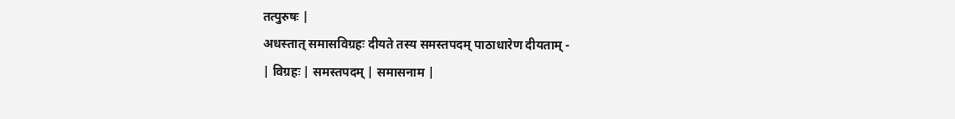तत्पुरुषः |
अधस्तात् समासविग्रहः दीयते तस्य समस्तपदम् पाठाधारेण दीयताम् -
| विग्रहः | समस्तपदम् | समासनाम |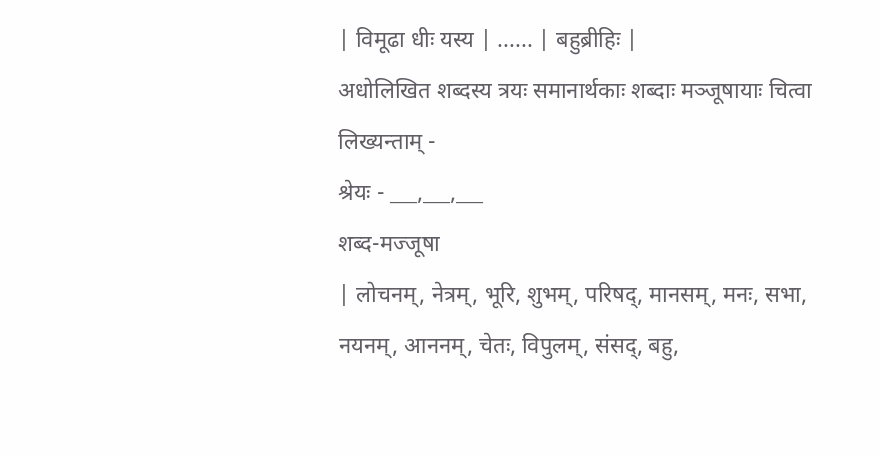| विमूढा धीः यस्य | ...... | बहुब्रीहिः |
अधोलिखित शब्दस्य त्रयः समानार्थकाः शब्दाः मञ्जूषायाः चित्वा लिख्यन्ताम् -
श्रेयः - ___,___,___
शब्द-मज्जूषा
| लोचनम्, नेत्रम्, भूरि, शुभम्, परिषद्, मानसम्, मनः, सभा, नयनम्, आननम्, चेतः, विपुलम्, संसद्, बहु,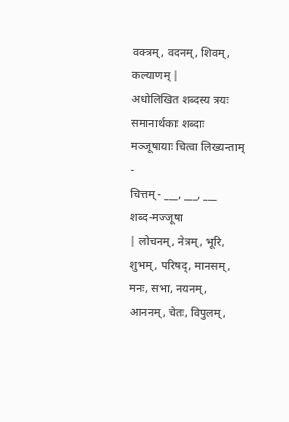वक्त्रम्, वदनम्, शिवम्, कल्याणम् |
अधोलिखित शब्दस्य त्रयः समानार्थकाः शब्दाः मञ्जूषायाः चित्वा लिख्यन्ताम् -
चित्तम् - ___, ___, ___
शब्द-मज्जूषा
| लोचनम्, नेत्रम्, भूरि, शुभम्, परिषद्, मानसम्, मनः, सभा, नयनम्, आननम्, चेतः, विपुलम्,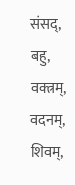संसद्, बहु, वक्त्रम्, वदनम्, शिवम्,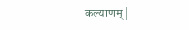कल्याणम् |